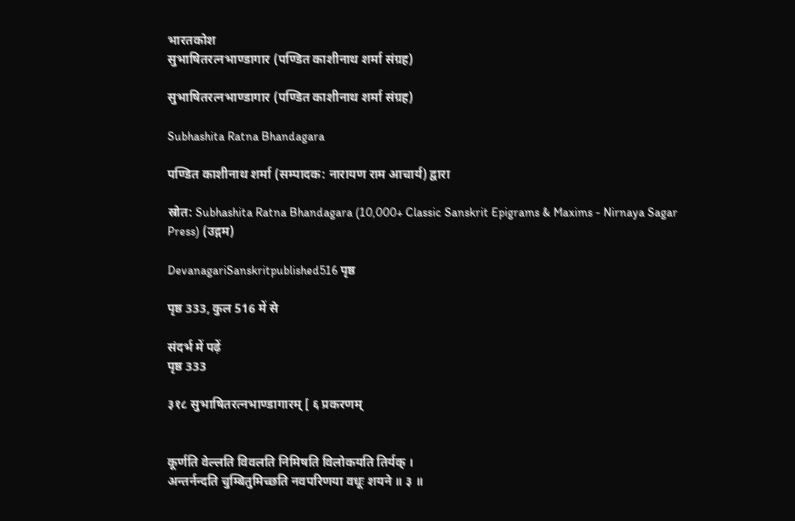भारतकोश
सुभाषितरत्नभाण्डागार (पण्डित काशीनाथ शर्मा संग्रह)

सुभाषितरत्नभाण्डागार (पण्डित काशीनाथ शर्मा संग्रह)

Subhashita Ratna Bhandagara

पण्डित काशीनाथ शर्मा (सम्पादक: नारायण राम आचार्य) द्वारा

स्रोत: Subhashita Ratna Bhandagara (10,000+ Classic Sanskrit Epigrams & Maxims - Nirnaya Sagar Press) (उद्गम)

DevanagariSanskritpublished516 पृष्ठ

पृष्ठ 333, कुल 516 में से

संदर्भ में पढ़ें
पृष्ठ 333

३१८ सुभाषितरत्नभाण्डागारम् [ ६ प्रकरणम्


कूर्णति वेल्लति विवलति निमिषति विलोकयति तिर्यक् ।
अन्तर्नन्दति चुम्बितुमिच्छति नवपरिणया वधूः शयने ॥ ३ ॥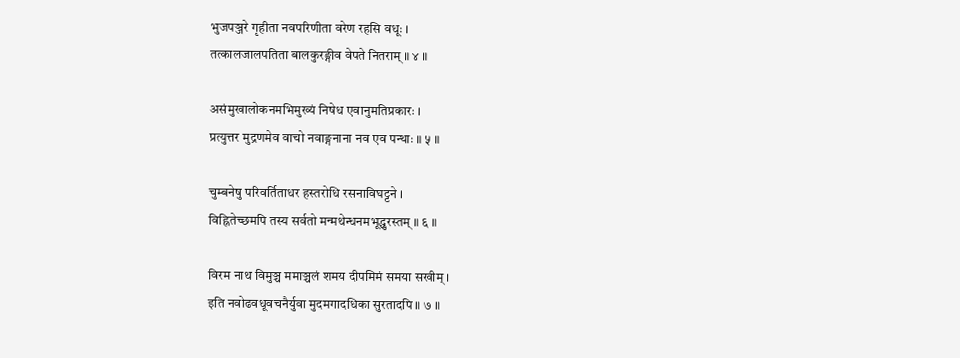भुजपञ्जरे गृहीता नवपरिणीता वरेण रहसि वधूः ।
तत्कालजालपतिता बालकुरङ्गीव वेपते नितराम् ॥ ४ ॥

असंमुखालोकनमभिमुख्यं निषेध एवानुमतिप्रकारः ।
प्रत्युत्तर मुद्रणमेव वाचो नवाङ्गनाना नव एव पन्थाः ॥ ५ ॥

चुम्बनेषु परिवर्तिताधर हस्तरोधि रसनाविघट्टने ।
विह्नितेच्छमपि तस्य सर्वतो मन्मथेन्धनमभूद्धुरस्तम् ॥ ६ ॥

विरम नाथ विमुञ्च ममाञ्चलं शमय दीपमिमं समया सखीम् ।
इति नवोढवधूवचनैर्युवा मुदमगादधिका सुरतादपि ॥ ७ ॥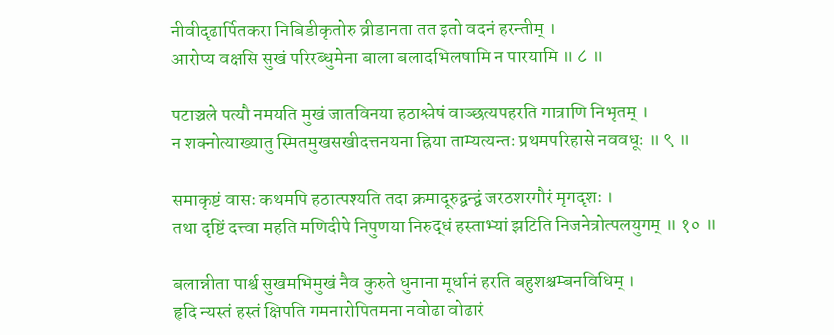नीवीदृढार्पितकरा निबिडीकृतोरु व्रीडानता तत इतो वदनं हरन्तीम् ।
आरोप्य वक्षसि सुखं परिरब्धुमेना बाला बलादभिलषामि न पारयामि ॥ ८ ॥

पटाञ्चले पत्यौ नमयति मुखं जातविनया हठाश्लेषं वाञ्छत्यपहरति गात्राणि निभृतम् ।
न शक्नोत्याख्यातु स्मितमुखसखीदत्तनयना ह्रिया ताम्यत्यन्तः प्रथमपरिहासे नववधूः ॥ ९ ॥

समाकृष्टं वासः कथमपि हठात्पश्यति तदा क्रमादूरुद्वन्द्वं जरठशरगौरं मृगदृशः ।
तथा दृष्टिं दत्त्वा महति मणिदीपे निपुणया निरुद्धं हस्ताभ्यां झटिति निजनेत्रोत्पलयुगम् ॥ १० ॥

बलान्नीता पार्श्व सुखमभिमुखं नैव कुरुते धुनाना मूर्धानं हरति बहुशश्चम्बनविधिम् ।
हृदि न्यस्तं हस्तं क्षिपति गमनारोपितमना नवोढा वोढारं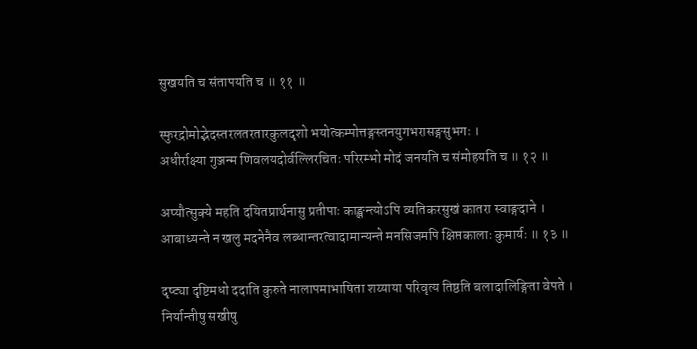सुखयति च संतापयति च ॥ ११ ॥

स्फुरद्रोमोद्भेदस्तरलतरतारकुलदृशो भयोत्कम्पोत्तङ्गस्तनयुगभरासङ्गसुभगः ।
अधीर्राक्ष्या गुञ्जन्म णिवलयदोर्वल्लिरचितः परिरम्भो मोदं जनयति च संमोहयति च ॥ १२ ॥

अप्यौत्सुक्ये महति दयितप्रार्थनासु प्रतीपाः काङ्क्षन्त्योऽपि व्यतिकरसुखं कातरा स्वाङ्गदाने ।
आबाध्यन्ते न खलु मदनेनैव लब्धान्तरत्वादामान्यन्ते मनसिजमपि क्षिप्तकालाः कुमार्यः ॥ १३ ॥

दृष्ट्या दृष्टिमधो ददाति कुरुते नालापमाभाषिता शय्याया परिवृत्य तिष्ठति बलादालिङ्गिता वेपते ।
निर्यान्तीषु सखीषु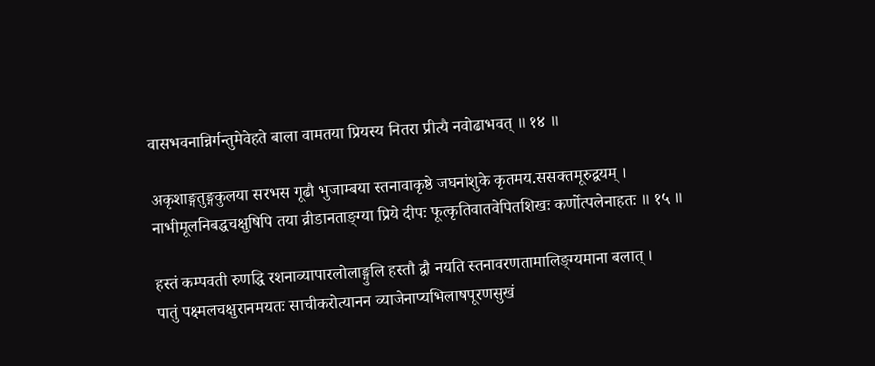वासभवनान्निर्गन्तुमेवेहते बाला वामतया प्रियस्य नितरा प्रीत्यै नवोढाभवत् ॥ १४ ॥

अकृशाङ्गतुङ्गकुलया सरभस गूढौ भुजाम्बया स्तनावाकृष्ठे जघनांशुके कृतमय.ससक्तमूरुद्वयम् ।
नाभीमूलनिबद्धचक्षुषिपि तया व्रीडानताङ्ग्या प्रिये दीपः फूत्कृतिवातवेपितशिखः कर्णोत्पलेनाहतः ॥ १५ ॥

हस्तं कम्पवती रुणद्धि रशनाव्यापारलोलाङ्गुलि हस्तौ द्वौ नयति स्तनावरणतामालिङ्ग्यमाना बलात् ।
पातुं पक्ष्मलचक्षुरानमयतः साचीकरोत्यानन व्याजेनाप्यभिलाषपूरणसुखं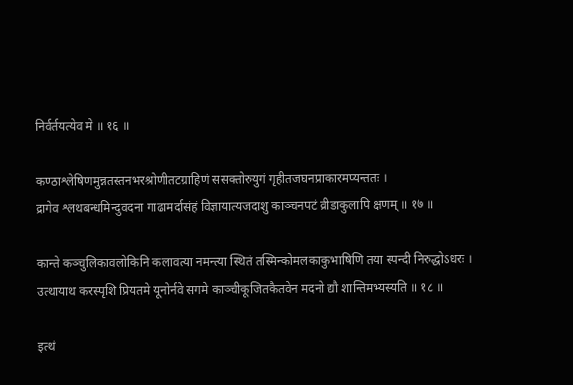निर्वर्तयत्येव मे ॥ १६ ॥

कण्ठाश्लेषिणमुन्नतस्तनभरश्रोणीतटग्राहिणं ससक्तोरुयुगं गृहीतजघनप्राकारमप्यन्ततः ।
द्रागेव श्लथबन्धमिन्दुवदना गाढामर्दासंहं विज्ञायात्यजदाशु काञ्चनपटं व्रीडाकुलापि क्षणम् ॥ १७ ॥

कान्ते कञ्चुलिकावलोकिनि कलावत्या नमन्त्या स्थितं तस्मिन्कोमलकाकुभाषिणि तया स्पन्दी निरुद्धोऽधरः ।
उत्थायाथ करस्पृशि प्रियतमे यूनोर्नवे सगमे काञ्चीकूजितकैतवेन मदनो द्यौ शान्तिमभ्यस्यति ॥ १८ ॥

इत्थं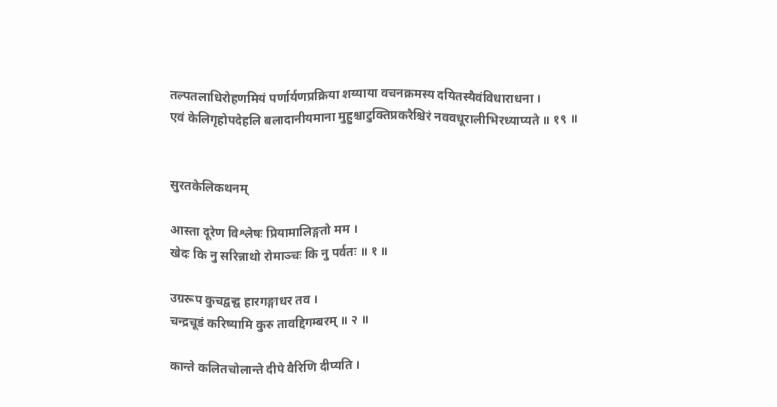तल्पतलाधिरोहणमियं पर्णार्यणप्रक्रिया शय्याया वचनक्रमस्य दयितस्यैवंविधाराधना ।
एवं केलिगृहोपदेहलि बलादानीयमाना मुहुश्चाटुक्तिप्रकरैश्चिरं नववधूरालीभिरध्याप्यते ॥ १९ ॥


सुरतकेलिकथनम्

आस्ता दूरेण विश्लेषः प्रियामालिङ्गतो मम ।
खेदः कि नु सरिन्नाथो रोमाञ्चः कि नु पर्वतः ॥ १ ॥

उग्ररूप कुचद्वन्द्व हारगङ्गाधर तव ।
चन्द्रचूडं करिष्यामि कुरु तावद्दिगम्बरम् ॥ २ ॥

कान्ते कलितचोलान्ते दीपे वैरिणि दीप्यति ।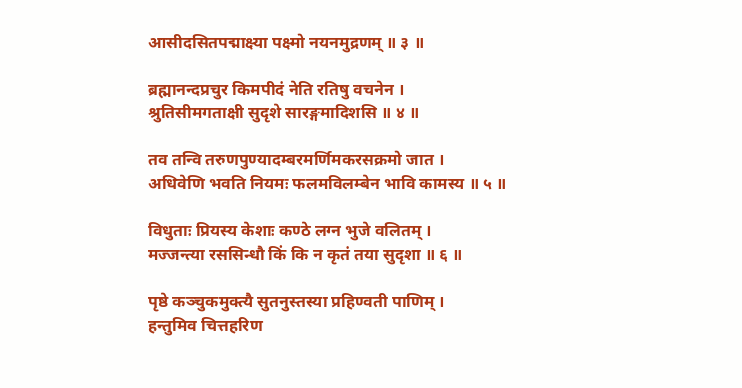आसीदसितपद्माक्ष्या पक्ष्मो नयनमुद्रणम् ॥ ३ ॥

ब्रह्मानन्दप्रचुर किमपीदं नेति रतिषु वचनेन ।
श्रुतिसीमगताक्षी सुदृशे सारङ्गमादिशसि ॥ ४ ॥

तव तन्वि तरुणपुण्यादम्बरमर्णिमकरसक्रमो जात ।
अधिवेणि भवति नियमः फलमविलम्बेन भावि कामस्य ॥ ५ ॥

विधुताः प्रियस्य केशाः कण्ठे लग्न भुजे वलितम् ।
मज्जन्त्या रससिन्धौ किं कि न कृतं तया सुदृशा ॥ ६ ॥

पृष्ठे कञ्चुकमुक्त्यै सुतनुस्तस्या प्रहिण्वती पाणिम् ।
हन्तुमिव चित्तहरिण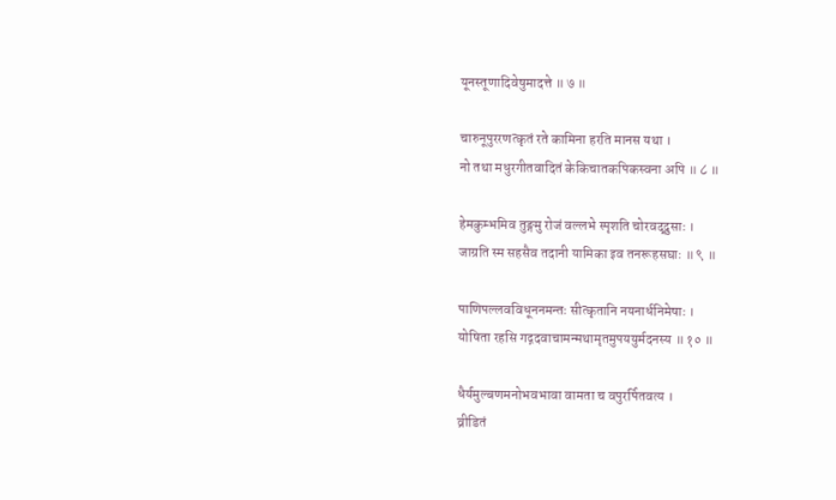यूनस्तूणादिवेषुमादत्ते ॥ ७ ॥

चारुनूपुररणत्कृतं रते कामिना हरति मानस यथा ।
नो तथा मधुरगीतवादितं केकिचातकपिकस्वना अपि ॥ ८ ॥

हेमकुम्भमिव तुङ्गमु रोजं वल्लभे स्पृशति चोरवद्द्रुसाः ।
जाग्रति स्म सहसैव तदानी यामिका इव तनरूहसघाः ॥ ९ ॥

पाणिपल्लवविधूननमन्तः सीत्कृतानि नयनार्धनिमेषाः ।
योषिता रहसि गद्गदवाचामन्मथामृतमुपययुर्मदनस्य ॥ १० ॥

धैर्यमुल्बणमनोभवभावा वामता च वपुरर्पितवत्य ।
व्रीडितं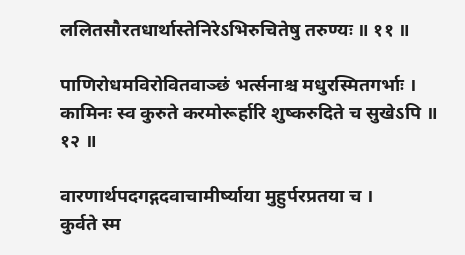ललितसौरतधार्थास्तेनिरेऽभिरुचितेषु तरुण्यः ॥ ११ ॥

पाणिरोधमविरोवितवाञ्छं भर्त्सनाश्च मधुरस्मितगर्भाः ।
कामिनः स्व कुरुते करमोरूर्हारि शुष्करुदिते च सुखेऽपि ॥ १२ ॥

वारणार्थपदगद्गदवाचामीर्ष्याया मुहुर्परप्रतया च ।
कुर्वते स्म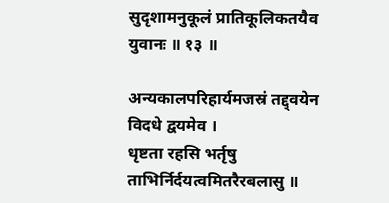सुदृशामनुकूलं प्रातिकूलिकतयैव युवानः ॥ १३ ॥

अन्यकालपरिहार्यमजस्रं तद्द्वयेन विदधे द्वयमेव ।
धृष्टता रहसि भर्तृषु ताभिर्निर्दयत्वमितरैरबलासु ॥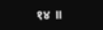१४ ॥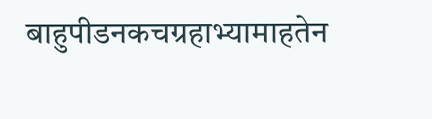बाहुपीडनकचग्रहाभ्यामाहतेन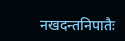नखदन्तनिपातैः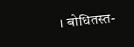। बोधितस्त-